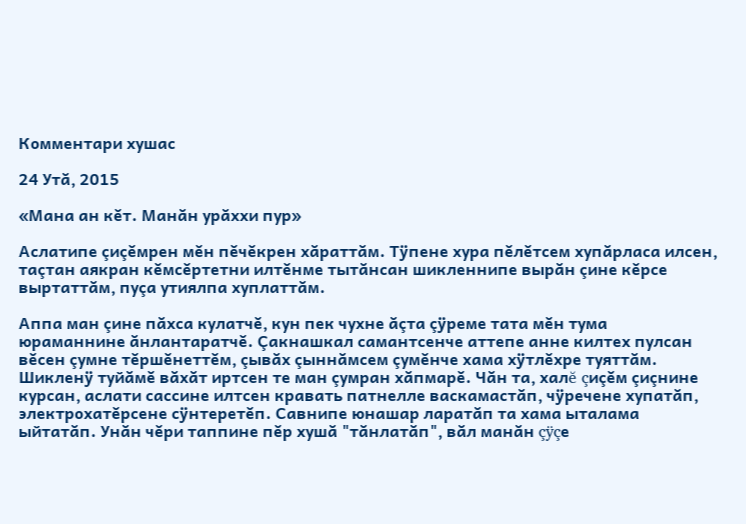Комментари хушас

24 Утă, 2015

«Мана ан кĕт. Манăн урăххи пур»

Аслатипе çиçĕмрен мĕн пĕчĕкрен хăраттăм. Тÿпене хура пĕлĕтсем хупăрласа илсен, таçтан аякран кĕмсĕртетни илтĕнме тытăнсан шикленнипе вырăн çине кĕрсе выртаттăм, пуçа утиялпа хуплаттăм.

Аппа ман çине пăхса кулатчĕ, кун пек чухне ăçта çÿреме тата мĕн тума юраманнине ăнлантаратчĕ. Çакнашкал самантсенче аттепе анне килтех пулсан вĕсен çумне тĕршĕнеттĕм, çывăх çыннăмсем çумĕнче хама хÿтлĕхре туяттăм. Шикленÿ туйăмĕ вăхăт иртсен те ман çумран хăпмарĕ. Чăн та, халĕ çиçĕм çиçнине курсан, аслати сассине илтсен кравать патнелле васкамастăп, чÿречене хупатăп, электрохатĕрсене сÿнтеретĕп. Савнипе юнашар ларатăп та хама ыталама ыйтатăп. Унăн чĕри таппине пĕр хушă "тăнлатăп", вăл манăн çÿçе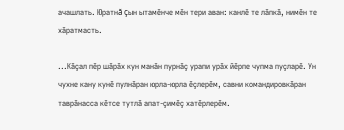ачашлать. Юратнă çын ытамĕнче мĕн тери аван: канлĕ те лăпкă, нимĕн те хăратмасть.

...Кăçал пĕр шăрăх кун манăн пурнăç урапи урăх йĕрпе чупма пуçларĕ. Ун чухне кану кунĕ пулнăран юрла-юрла ĕçлерĕм, савни командировкăран таврăнасса кĕтсе тутлă апат-çимĕç хатĕрлерĕм.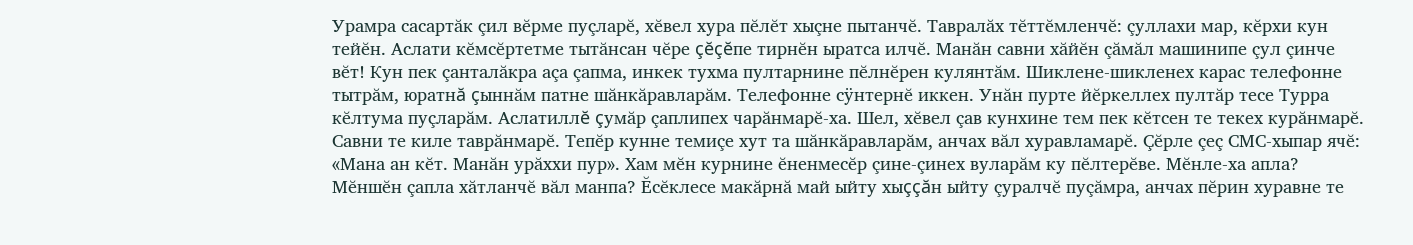Урамра сасартăк çил вĕрме пуçларĕ, хĕвел хура пĕлĕт хыçне пытанчĕ. Тавралăх тĕттĕмленчĕ: çуллахи мар, кĕрхи кун тейĕн. Аслати кĕмсĕртетме тытăнсан чĕре çĕçĕпе тирнĕн ыратса илчĕ. Манăн савни хăйĕн çăмăл машинипе çул çинче вĕт! Кун пек çанталăкра аçа çапма, инкек тухма пултарнине пĕлнĕрен кулянтăм. Шиклене-шикленех карас телефонне тытрăм, юратнă çыннăм патне шăнкăравларăм. Телефонне сÿнтернĕ иккен. Унăн пурте йĕркеллех пултăр тесе Турра кĕлтума пуçларăм. Аслатиллĕ çумăр çаплипех чарăнмарĕ-ха. Шел, хĕвел çав кунхине тем пек кĕтсен те текех курăнмарĕ. Савни те киле таврăнмарĕ. Тепĕр кунне темиçе хут та шăнкăравларăм, анчах вăл хуравламарĕ. Çĕрле çеç СМС-хыпар ячĕ: «Мана ан кĕт. Манăн урăххи пур». Хам мĕн курнине ĕненмесĕр çине-çинех вуларăм ку пĕлтерĕве. Мĕнле-ха апла? Мĕншĕн çапла хăтланчĕ вăл манпа? Ĕсĕклесе макăрнă май ыйту хыççăн ыйту çуралчĕ пуçăмра, анчах пĕрин хуравне те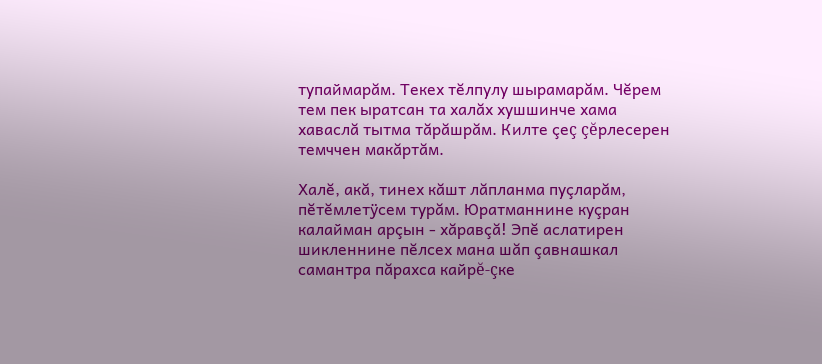тупаймарăм. Текех тĕлпулу шырамарăм. Чĕрем тем пек ыратсан та халăх хушшинче хама хаваслă тытма тăрăшрăм. Килте çеç çĕрлесерен темччен макăртăм.

Халĕ, акă, тинех кăшт лăпланма пуçларăм, пĕтĕмлетÿсем турăм. Юратманнине куçран калайман арçын - хăравçă! Эпĕ аслатирен шикленнине пĕлсех мана шăп çавнашкал самантра пăрахса кайрĕ-çке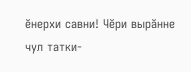ĕнерхи савни! Чĕри вырăнне чул татки-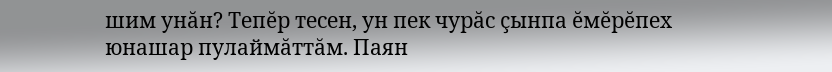шим унăн? Тепĕр тесен, ун пек чурăс çынпа ĕмĕрĕпех юнашар пулаймăттăм. Паян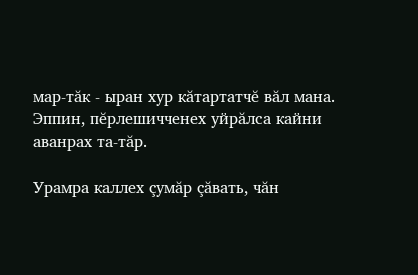мар-тăк - ыран хур кăтартатчĕ вăл мана. Эппин, пĕрлешичченех уйрăлса кайни аванрах та-тăр.

Урамра каллех çумăр çăвать, чăн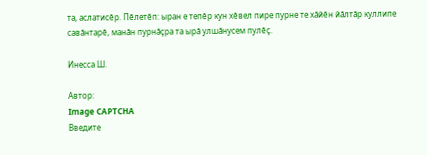та, аслатисĕр. Пĕлетĕп: ыран е тепĕр кун хĕвел пире пурне те хăйĕн йăлтăр куллипе савăнтарĕ, манăн пурнăçра та ырă улшăнусем пулĕç.

Инесса Ш.

Автор:
Image CAPTCHA
Введите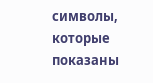символы, которые показаны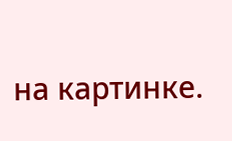на картинке.